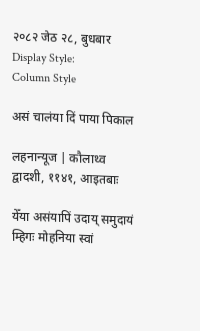२०८२ जेठ २८, बुधबार
Display Style:
Column Style

असं चालंया दिं पाया पिकाल

लहनान्यूज | कौलाथ्व द्वादशी, ११४१, आइतबाः

येँया असंयापिं उदाय् समुदायं म्हिगः मोहनिया स्वां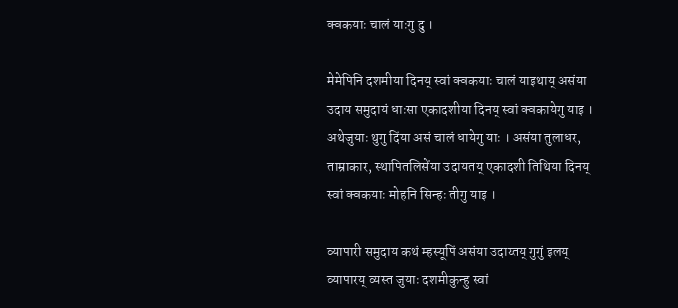क्वकयाः चालं याःगु दु ।

मेमेपिनि दशमीया दिनय् स्वां क्वकयाः चालं याइथाय् असंया उदाय समुदायं धाःसा एकादशीया दिनय् स्वां क्वकायेगु याइ । अथेजुयाः थुगु दिंया असं चालं धायेगु याः । असंया तुलाधर, ताम्राकार, स्थापितलिसेंया उदायतय् एकादशी तिथिया दिनय् स्वां क्वकयाः मोहनि सिन्हः तीगु याइ ।

व्यापारी समुदाय कथं म्हस्यूपिं असंया उदाय्तय् गुगुं इलय् व्यापारय् व्यस्त जुयाः दशमीकुन्हु स्वां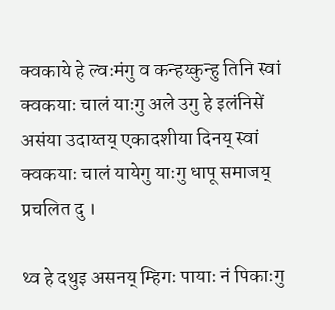क्वकाये हे ल्वःमंगु व कन्हय्कुन्हु तिनि स्वां क्वकयाः चालं याःगु अले उगु हे इलंनिसें असंया उदाय्तय् एकादशीया दिनय् स्वां क्वकयाः चालं यायेगु याःगु धापू समाजय् प्रचलित दु ।

थ्व हे दथुइ असनय् म्हिगः पायाः नं पिकाःगु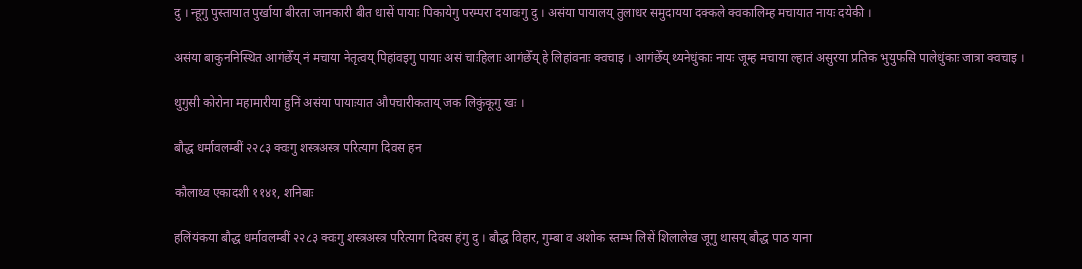दु । न्हूगु पुस्तायात पुर्खाया बीरता जानकारी बीत धासें पायाः पिकायेगु परम्परा दयावःगु दु । असंया पायालय् तुलाधर समुदायया दक्कले क्वकालिम्ह मचायात नायः दयेकी ।

असंया बाकुननिस्थित आगंछेँय् नं मचाया नेतृत्वय् पिहांवइगु पायाः असं चाःहिलाः आगंछेँय् हे लिहांवनाः क्वचाइ । आगंछेँय् थ्यनेधुंकाः नायः जूम्ह मचाया ल्हातं असुरया प्रतिक भुयुफसि पालेधुंकाः जात्रा क्वचाइ ।

थुगुसी कोरोना महामारीया हुनिं असंया पायाःयात औपचारीकताय् जक लिकुंकूगु खः ।

बौद्ध धर्मावलम्बीं २२८३ क्वःगु शस्त्रअस्त्र परित्याग दिवस हन

कौलाथ्व एकादशी ११४१, शनिबाः

हलिंयंकया बौद्ध धर्मावलम्बीं २२८३ क्वःगु शस्त्रअस्त्र परित्याग दिवस हंगु दु । बौद्ध विहार, गुम्बा व अशोक स्तम्भ लिसें शिलालेख जूगु थासय् बौद्ध पाठ याना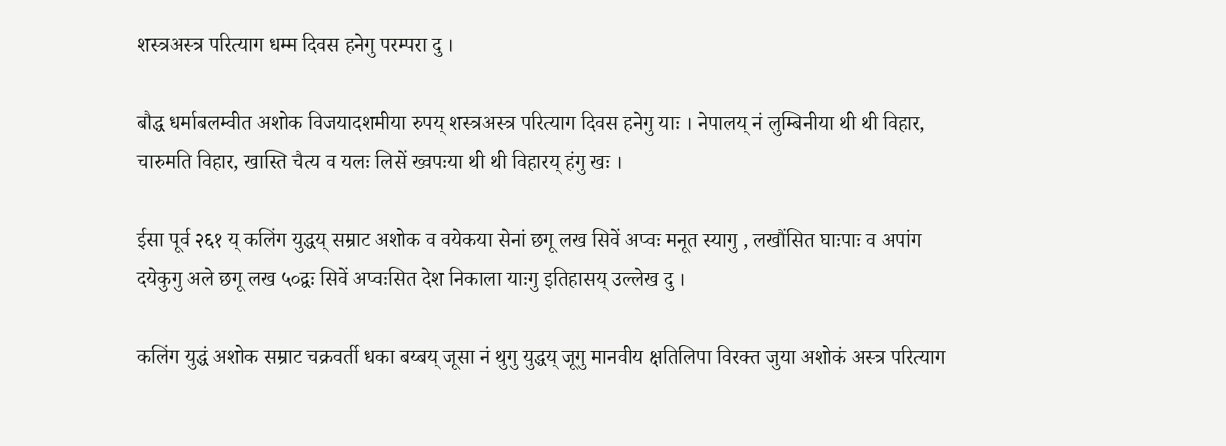शस्त्रअस्त्र परित्याग धम्म दिवस हनेगु परम्परा दु ।

बौद्ध धर्माबलम्वीत अशोक विजयादशमीया रुपय् शस्त्रअस्त्र परित्याग दिवस हनेगु याः । नेपालय् नं लुम्बिनीया थी थी विहार, चारुमति विहार, खास्ति चैत्य व यलः लिसें ख्वपःया थी थी विहारय् हंगु खः ।

ईसा पूर्व २६१ य् कलिंग युद्धय् सम्राट अशोक व वयेकया सेनां छगू लख सिवें अप्वः मनूत स्यागु , लखौंसित घाःपाः व अपांग दयेकुगु अले छगू लख ५०द्वः सिवें अप्वःसित देश निकाला याःगु इतिहासय् उल्लेख दु ।

कलिंग युद्धं अशोक सम्राट चक्रवर्ती धका बय्बय् जूसा नं थुगु युद्धय् जूगु मानवीय क्षतिलिपा विरक्त जुया अशोकं अस्त्र परित्याग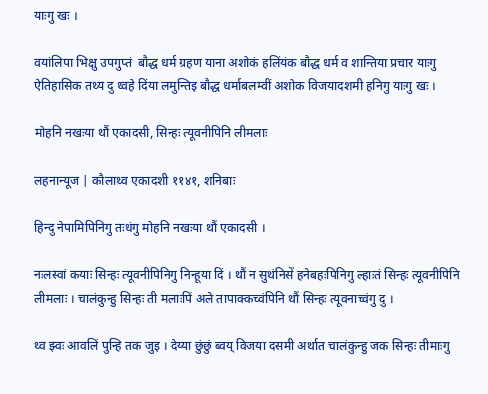याःगु खः ।

वयांलिपा भिक्षु उपगुप्तं  बौद्ध धर्म ग्रहण याना अशोकं हलिंयंक बौद्ध धर्म व शान्तिया प्रचार याःगु  ऐतिहासिक तथ्य दु थ्वहे दिंया लमुन्तिइ बौद्ध धर्माबलम्वीं अशोक विजयादशमी हनिगु याःगु खः ।

मोहनि नखःया थौं एकादसी, सिन्हः त्यूवनीपिनि लीमलाः

लहनान्यूज | कौलाथ्व एकादशी ११४१, शनिबाः

हिन्दु नेपामिपिनिगु तःधंगु मोहनि नखःया थौं एकादसी ।

नःलस्वां कयाः सिन्हः त्यूवनीपिनिगु निन्हूया दिं । थौं न सुथंनिसें हनेबहःपिनिगु ल्हाःतं सिन्हः त्यूवनीपिनि लीमलाः । चालंकुन्हु सिन्हः ती मलाःपिं अले तापाक्कच्वंपिनि थौं सिन्हः त्यूवनाच्वंगु दु ।

थ्व झ्वः आवलिं पुन्हि तक जुइ । देय्या छुंछुं ब्वय् विजया दसमी अर्थात चालंकुन्हु जक सिन्हः तीमाःगु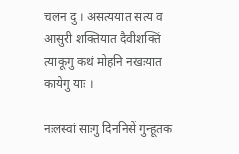चलन दु । असत्ययात सत्य व आसुरी शक्तियात दैवीशक्तिं त्याकूगु कथं मोहनि नखःयात कायेगु याः ।

नःलस्वां साःगु दिननिसें गुन्हूतक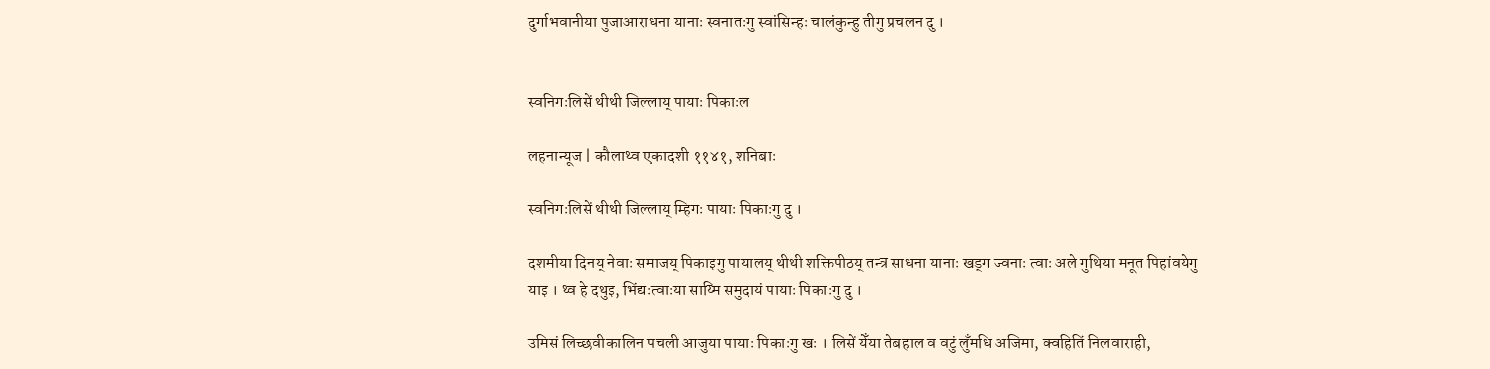दुर्गाभवानीया पुजाआराधना यानाः स्वनातःगु स्वांसिन्हः चालंकुन्हु तीगु प्रचलन दु ।


स्वनिगःलिसें थीथी जिल्लाय् पायाः पिकाःल

लहनान्यूज | कौलाथ्व एकादशी ११४१, शनिबाः

स्वनिगःलिसें थीथी जिल्लाय् म्हिगः पायाः पिकाःगु दु ।

दशमीया दिनय् नेवाः समाजय् पिकाइगु पायालय् थीथी शक्तिपीठय् तन्त्र साधना यानाः खड्ग ज्वनाः त्वाः अले गुथिया मनूत पिहांवयेगु याइ । थ्व हे दथुइ, भिंद्यःत्वाःया साय्मि समुदायं पायाः पिकाःगु दु ।

उमिसं लिच्छवीकालिन पचली आजुया पायाः पिकाःगु खः । लिसें येँया तेबहाल व वटुं लुँमधि अजिमा, क्वहितिं निलवाराही,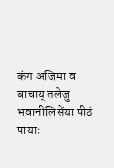कंग अजिमा व बाचाय् तलेजु भवानीलिसेंया पीठं पायाः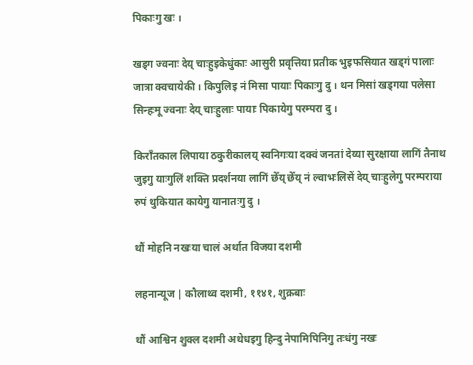पिकाःगु खः ।

खड्ग ज्वनाः देय् चाःहुइकेधुंकाः आसुरी प्रवृत्तिया प्रतीक भुइफसियात खड्गं पालाः जात्रा क्वचायेकी । किपुलिइ नं मिसा पायाः पिकाःगु दु । थन मिसां खड्गया पलेसा सिन्हःमू ज्वनाः देय् चाःहुलाः पायाः पिकायेगु परम्परा दु ।

किराँतकाल लिपाया ठकुरीकालय् स्वनिगःया दक्वं जनतां देय्या सुरक्षाया लागिं तैनाथ जुइगु याःगुलिं शक्ति प्रदर्शनया लागिं छेँय् छेँय् नं ल्वाभःलिसें देय् चाःहुलेगु परम्पराया रुपं थुकियात कायेगु यानातःगु दु ।

थौं मोहनि नखःया चालं अर्थात विजया दशमी

लहनान्यूज | कौलाथ्व दशमी, ११४१, शुक्रबाः

थौं आश्विन शुक्ल दशमी अथेधइगु हिन्दु नेपामिपिनिगु तःधंगु नखः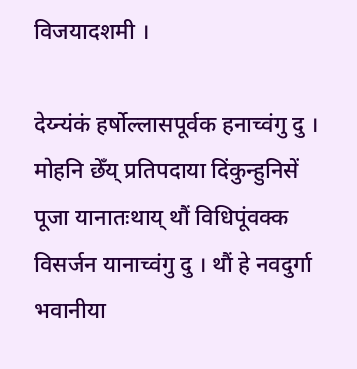विजयादशमी ।

देय्न्यंकं हर्षोल्लासपूर्वक हनाच्वंगु दु । मोहनि छेँय् प्रतिपदाया दिंकुन्हुनिसें पूजा यानातःथाय् थौं विधिपूंवक्क विसर्जन यानाच्वंगु दु । थौं हे नवदुर्गा भवानीया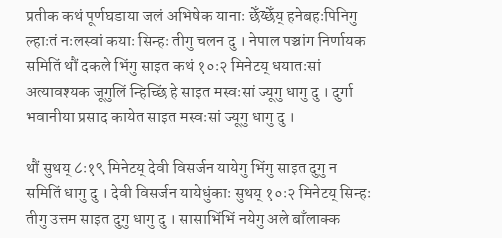प्रतीक कथं पूर्णघडाया जलं अभिषेक यानाः छेँय्छेँय् हनेबहःपिनिगु ल्हाःतं नःलस्वां कयाः सिन्हः तीगु चलन दु । नेपाल पञ्चांग निर्णायक समितिं थौं दकले भिंगु साइत कथं १०ः२ मिनेटय् धयातःसां अत्यावश्यक जूगुलिं न्हिच्छिं हे साइत मस्वःसां ज्यूगु धागु दु । दुर्गा भवानीया प्रसाद कायेत साइत मस्वःसां ज्यूगु धागु दु ।

थौं सुथय् ८ः१९ मिनेटय् देवी विसर्जन यायेगु भिंगु साइत दुगु न समितिं धागु दु । देवी विसर्जन यायेधुंकाः सुथय् १०ः२ मिनेटय् सिन्हः तीगु उत्तम साइत दुगु धागु दु । सासाभिंभिं नयेगु अले बाँलाक्क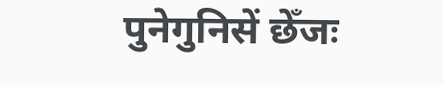पुनेगुनिसें छेँजः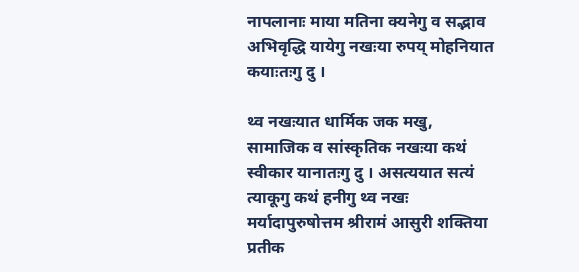नापलानाः माया मतिना क्यनेगु व सद्भाव अभिवृद्धि यायेगु नखःया रुपय् मोहनियात कयाःतःगु दु ।

थ्व नखःयात धार्मिक जक मखु, सामाजिक व सांस्कृतिक नखःया कथं स्वीकार यानातःगु दु । असत्ययात सत्यं त्याकूगु कथं हनीगु थ्व नखः मर्यादापुरुषोत्तम श्रीरामं आसुरी शक्तिया प्रतीक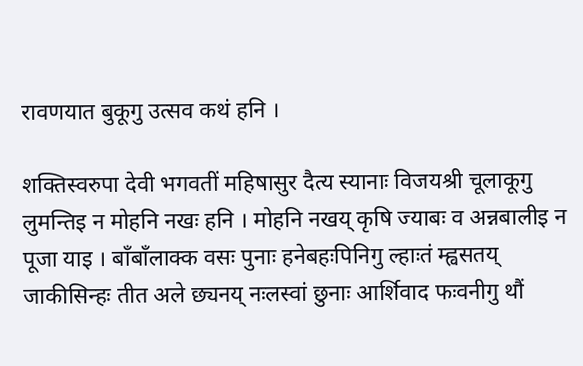रावणयात बुकूगु उत्सव कथं हनि ।

शक्तिस्वरुपा देवी भगवतीं महिषासुर दैत्य स्यानाः विजयश्री चूलाकूगु लुमन्तिइ न मोहनि नखः हनि । मोहनि नखय् कृषि ज्याबः व अन्नबालीइ न पूजा याइ । बाँबाँलाक्क वसः पुनाः हनेबहःपिनिगु ल्हाःतं म्ह्वसतय् जाकीसिन्हः तीत अले छ्यनय् नःलस्वां छुनाः आर्शिवाद फःवनीगु थौं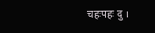चहःपहः दु ।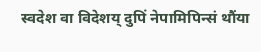स्वदेश वा विदेशय् दुपिं नेपामिपिन्सं थौंया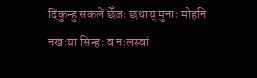दिंकुन्हु सकलें छेँजः छथाय् मुनाः मोहनि नखःया सिन्हः व नःलस्वां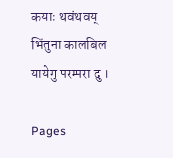कयाः थवंथवय् भिंतुना कालबिल यायेगु परम्परा दु ।

Pages